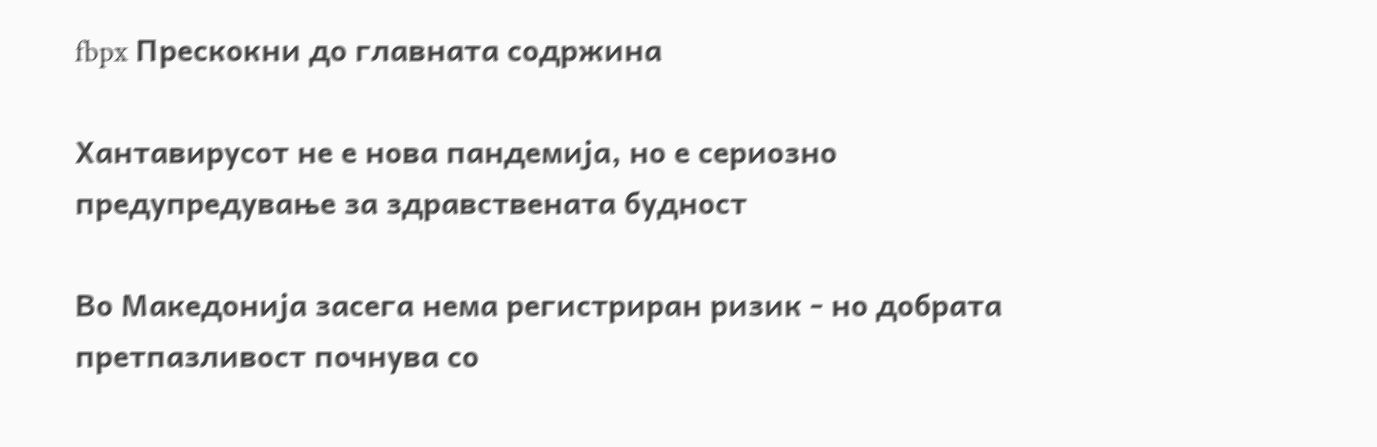fbpx Прескокни до главната содржина

Хантавирусот не е нова пандемија, но е сериозно предупредување за здравствената будност

Во Македонија засега нема регистриран ризик - но добрата претпазливост почнува со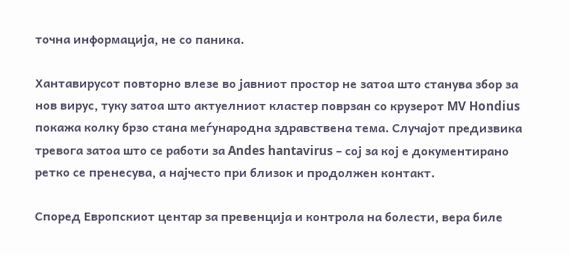точна информација, не со паника.

Хантавирусот повторно влезе во јавниот простор не затоа што станува збор за нов вирус, туку затоа што актуелниот кластер поврзан со крузерот MV Hondius покажа колку брзо станa меѓународна здравствена тема. Случајот предизвика тревога затоа што се работи за Andes hantavirus – сој за кој е документирано ретко се пренесува, а најчесто при близок и продолжен контакт.

Според Европскиот центар за превенција и контрола на болести, вера биле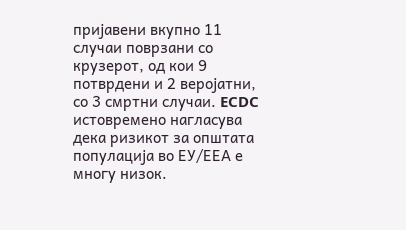пријавени вкупно 11 случаи поврзани со крузерот, од кои 9 потврдени и 2 веројатни, со 3 смртни случаи. ECDC истовремено нагласува дека ризикот за општата популација во ЕУ/ЕЕА е многу низок.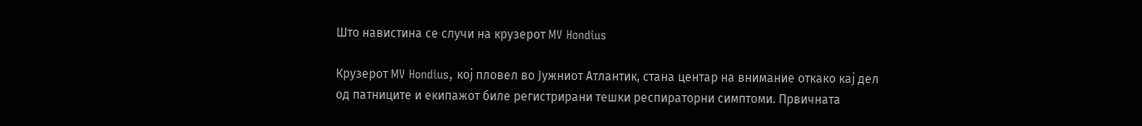Што навистина се случи на крузерот MV Hondius

Крузерот MV Hondius, кој пловел во Јужниот Атлантик, стана центар на внимание откако кај дел од патниците и екипажот биле регистрирани тешки респираторни симптоми. Првичната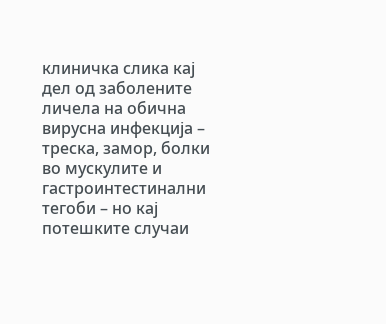клиничка слика кај дел од заболените личела на обична вирусна инфекција – треска, замор, болки во мускулите и гастроинтестинални тегоби – но кај потешките случаи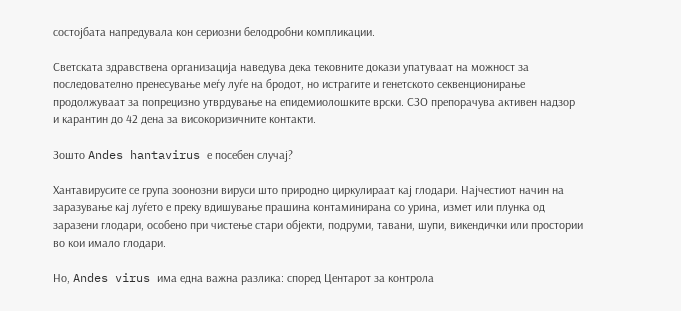состојбата напредувала кон сериозни белодробни компликации.

Светската здравствена организација наведува дека тековните докази упатуваат на можност за последователно пренесување меѓу луѓе на бродот, но истрагите и генетското секвенционирање продолжуваат за попрецизно утврдување на епидемиолошките врски. СЗО препорачува активен надзор и карантин до 42 дена за високоризичните контакти.

Зошто Andes hantavirus е посебен случај?

Хантавирусите се група зоонозни вируси што природно циркулираат кај глодари. Најчестиот начин на заразување кај луѓето е преку вдишување прашина контаминирана со урина, измет или плунка од заразени глодари, особено при чистење стари објекти, подруми, тавани, шупи, викендички или простории во кои имало глодари.

Но, Andes virus има една важна разлика: според Центарот за контрола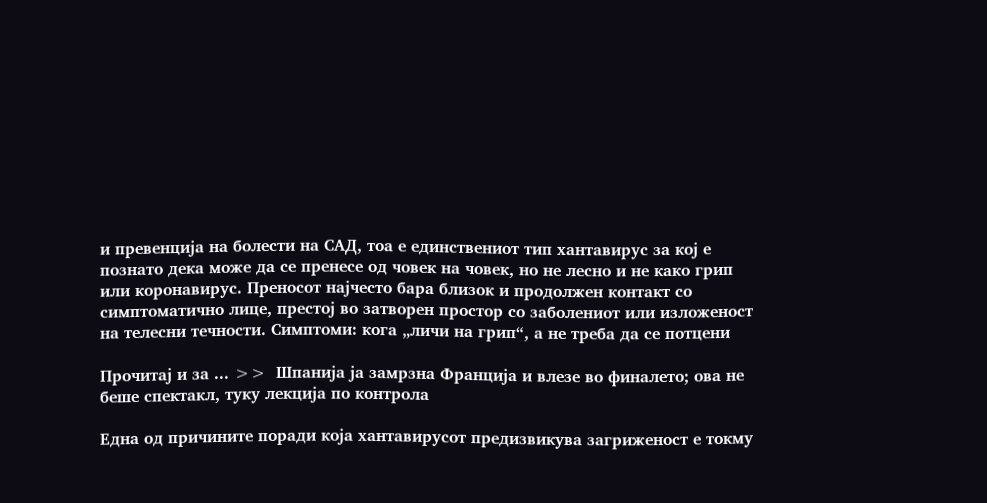и превенција на болести на САД, тоа е единствениот тип хантавирус за кој е познато дека може да се пренесе од човек на човек, но не лесно и не како грип или коронавирус. Преносот најчесто бара близок и продолжен контакт со симптоматично лице, престој во затворен простор со заболениот или изложеност на телесни течности. Симптоми: кога „личи на грип“, а не треба да се потцени

Прочитај и за ... >>  Шпанија ја замрзна Франција и влезе во финалето; ова не беше спектакл, туку лекција по контрола

Една од причините поради која хантавирусот предизвикува загриженост е токму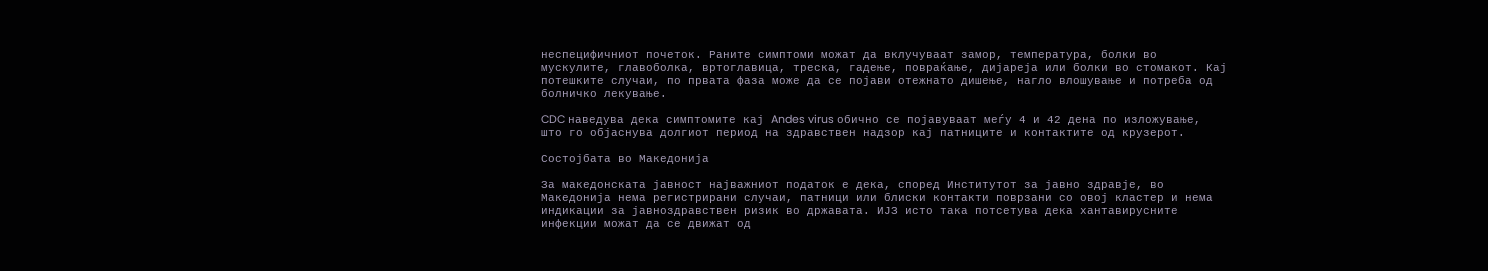неспецифичниот почеток. Раните симптоми можат да вклучуваат замор, температура, болки во мускулите, главоболка, вртоглавица, треска, гадење, повраќање, дијареја или болки во стомакот. Кај потешките случаи, по првата фаза може да се појави отежнато дишење, нагло влошување и потреба од болничко лекување.

CDC наведува дека симптомите кај Andes virus обично се појавуваат меѓу 4 и 42 дена по изложување, што го објаснува долгиот период на здравствен надзор кај патниците и контактите од крузерот.

Состојбата во Македонија

За македонската јавност најважниот податок е дека, според Институтот за јавно здравје, во Македонија нема регистрирани случаи, патници или блиски контакти поврзани со овој кластер и нема индикации за јавноздравствен ризик во државата. ИЈЗ исто така потсетува дека хантавирусните инфекции можат да се движат од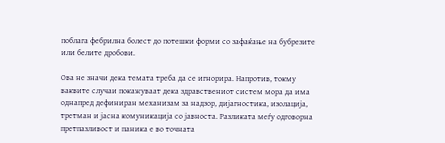поблага фебрилна болест до потешки форми со зафаќање на бубрезите или белите дробови.

Ова не значи дека темата треба да се игнорира. Напротив, токму ваквите случаи покажуваат дека здравствениот систем мора да има однапред дефиниран механизам за надзор, дијагностика, изолација, третман и јасна комуникација со јавноста. Разликата меѓу одговорна претпазливост и паника е во точната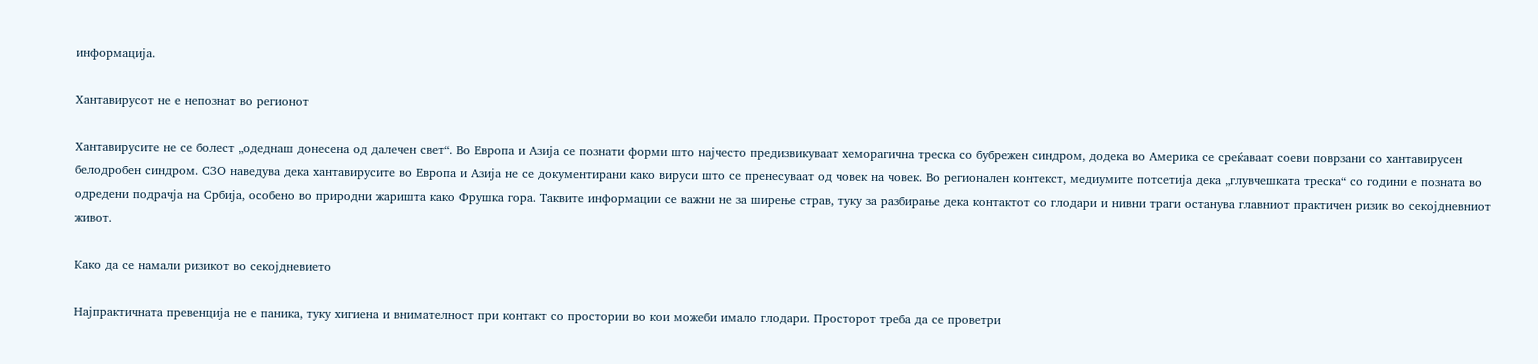информација.

Хантавирусот не е непознат во регионот

Хантавирусите не се болест „одеднаш донесена од далечен свет“. Во Европа и Азија се познати форми што најчесто предизвикуваат хеморагична треска со бубрежен синдром, додека во Америка се среќаваат соеви поврзани со хантавирусен белодробен синдром. СЗО наведува дека хантавирусите во Европа и Азија не се документирани како вируси што се пренесуваат од човек на човек. Во регионален контекст, медиумите потсетија дека „глувчешката треска“ со години е позната во одредени подрачја на Србија, особено во природни жаришта како Фрушка гора. Таквите информации се важни не за ширење страв, туку за разбирање дека контактот со глодари и нивни траги останува главниот практичен ризик во секојдневниот живот.

Како да се намали ризикот во секојдневието

Најпрактичната превенција не е паника, туку хигиена и внимателност при контакт со простории во кои можеби имало глодари. Просторот треба да се проветри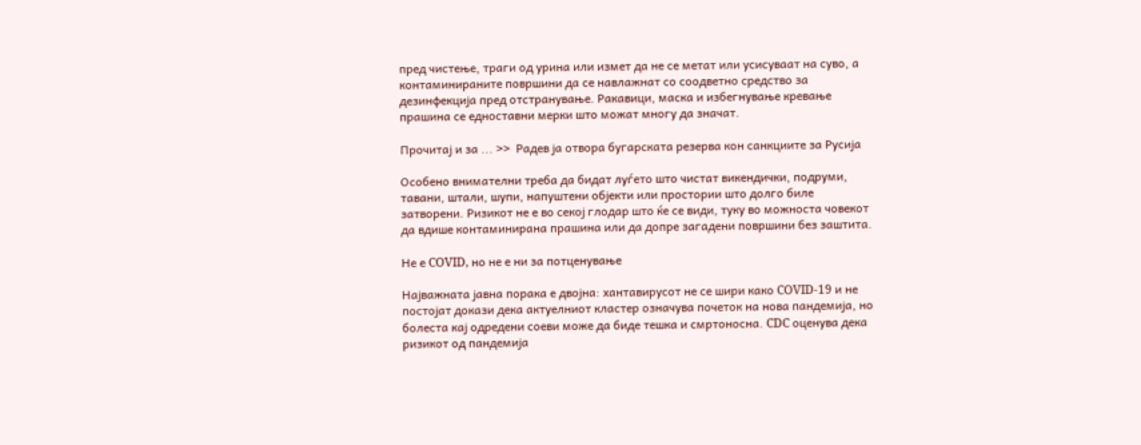пред чистење, траги од урина или измет да не се метат или усисуваат на суво, а контаминираните површини да се навлажнат со соодветно средство за дезинфекција пред отстранување. Ракавици, маска и избегнување кревање прашина се едноставни мерки што можат многу да значат.

Прочитај и за ... >>  Радев ја отвора бугарската резерва кон санкциите за Русија

Особено внимателни треба да бидат луѓето што чистат викендички, подруми, тавани, штали, шупи, напуштени објекти или простории што долго биле затворени. Ризикот не е во секој глодар што ќе се види, туку во можноста човекот да вдише контаминирана прашина или да допре загадени површини без заштита.

Не е COVID, но не е ни за потценување

Најважната јавна порака е двојна: хантавирусот не се шири како COVID-19 и не постојат докази дека актуелниот кластер означува почеток на нова пандемија, но болеста кај одредени соеви може да биде тешка и смртоносна. CDC оценува дека ризикот од пандемија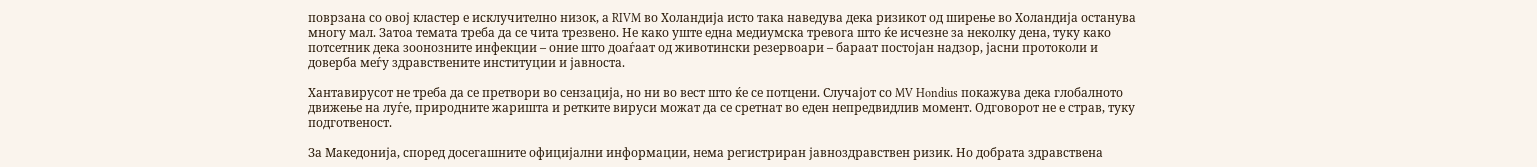поврзана со овој кластер е исклучително низок, а RIVM во Холандија исто така наведува дека ризикот од ширење во Холандија останува многу мал. Затоа темата треба да се чита трезвено. Не како уште една медиумска тревога што ќе исчезне за неколку дена, туку како потсетник дека зоонозните инфекции – оние што доаѓаат од животински резервоари – бараат постојан надзор, јасни протоколи и доверба меѓу здравствените институции и јавноста.

Хантавирусот не треба да се претвори во сензација, но ни во вест што ќе се потцени. Случајот со MV Hondius покажува дека глобалното движење на луѓе, природните жаришта и ретките вируси можат да се сретнат во еден непредвидлив момент. Одговорот не е страв, туку подготвеност.

За Македонија, според досегашните официјални информации, нема регистриран јавноздравствен ризик. Но добрата здравствена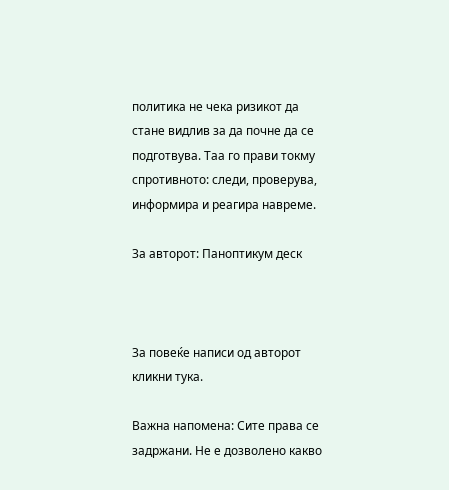политика не чека ризикот да стане видлив за да почне да се подготвува. Таа го прави токму спротивното: следи, проверува, информира и реагира навреме.

За авторот: Паноптикум деск



За повеќе написи од авторот кликни тука.

Важна напомена: Сите права се задржани. Не е дозволено какво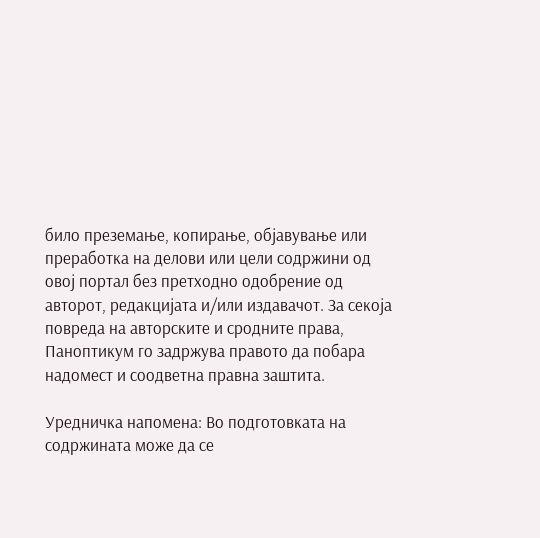било преземање, копирање, објавување или преработка на делови или цели содржини од овој портал без претходно одобрение од авторот, редакцијата и/или издавачот. За секоја повреда на авторските и сродните права, Паноптикум го задржува правото да побара надомест и соодветна правна заштита.

Уредничка напомена: Во подготовката на содржината може да се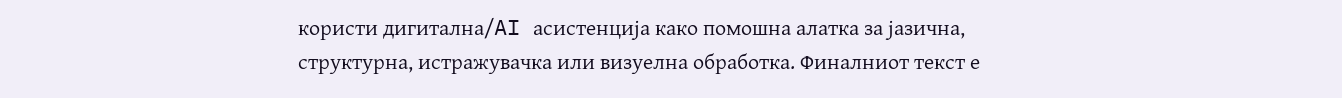користи дигитална/AI асистенција како помошна алатка за јазична, структурна, истражувачка или визуелна обработка. Финалниот текст е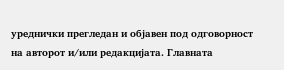уреднички прегледан и објавен под одговорност на авторот и/или редакцијата. Главната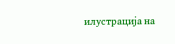илустрација на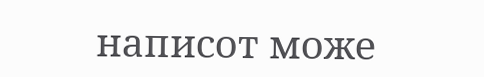написот може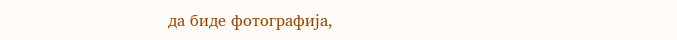да биде фотографија,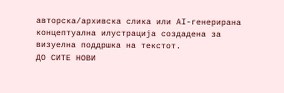авторска/архивска слика или AI-генерирана концептуална илустрација создадена за визуелна поддршка на текстот.
ДО СИТЕ НОВИ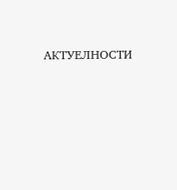АКТУЕЛНОСТИ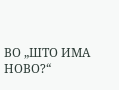ВО „ШТО ИМА НОВО?“